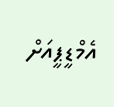އެމްޑީޕީއަށް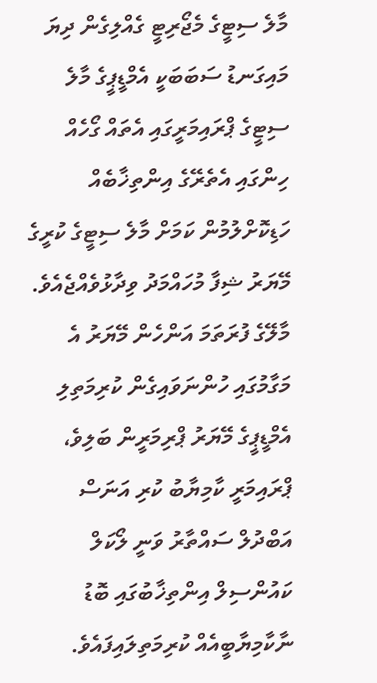މާލެ ސިޓީގެ މެޖޯރިޓީ ގެއްލިގެން ދިޔަ މައިގަނޑު ސަބަބަކީ އެމްޑީޕީގެ މާލެ ސިޓީގެ ޕްރައިމަރީގައި އެތައް ގޯހެއް ހިންގައި އެތެރޭގެ އިންތިޚާބެއް ހަޑިކޮށްލުމުން ކަމަށް މާލެ ސިޓީގެ ކުރީގެ މޭޔަރު ޝިފާ މުހައްމަދު ވިދާޅުވެއްޖެއެވެ.
މާލޭގެ ފުރަތަމަ އަންހެން މޭޔަރު އެ މަގާމުގައި ހުންނަވައިގެން ކުރިމަތިލި އެމްޑީޕީގެ މޭޔަރު ޕްރިމަރީން ބަލިވެ، ޕްރައިމަރީ ކާމިޔާބު ކުރި އަނަސް އަބްދުލް ސައްތާރު ވަނީ ލޯކަލް ކައުންސިލް އިންތިޚާބުގައި ބޮޑު ނާކާމިޔާބީއެއް ކުރިމަތިލައިފައެވެ.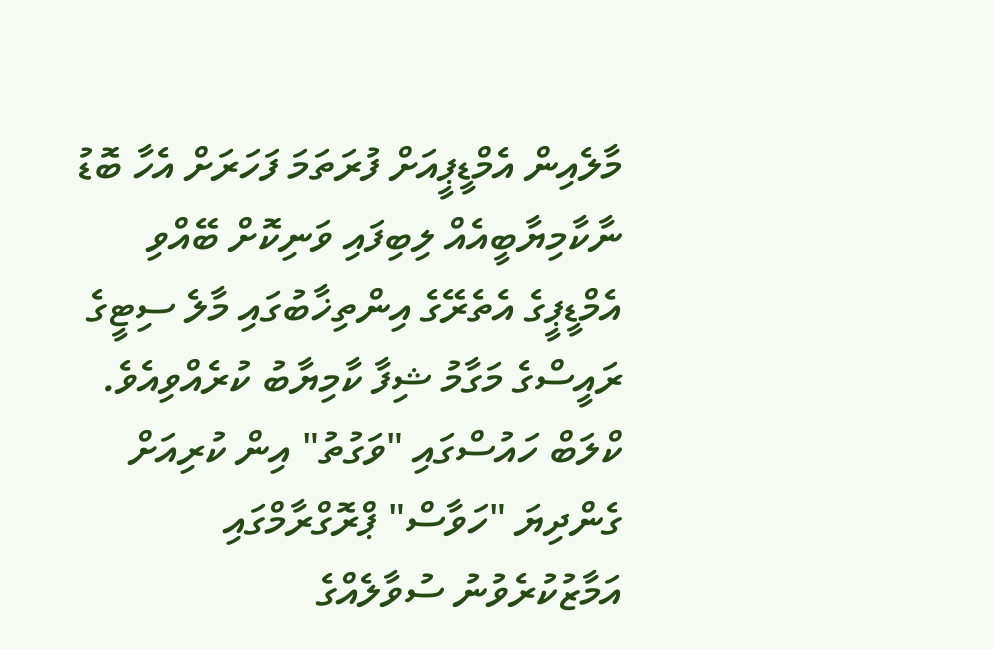މާލެއިން އެމްޑީޕީއަށް ފުރަތަމަ ފަހަރަށް އެހާ ބޮޑު ނާކާމިޔާބީއެއް ލިބިފައި ވަނިކޮށް ބޭއްވި އެމްޑީޕީގެ އެތެރޭގެ އިންތިޚާބުގައި މާލެ ސިޓީގެ ރައީސްގެ މަގާމު ޝިފާ ކާމިޔާބު ކުރެއްވިއެވެ.
ކްލަބް ހައުސްގައި "ވަގުތު" އިން ކުރިއަށް ގެންދިޔަ "ހަވާސް" ޕްރޮގްރާމްގައި އަމާޒުކުރެވުނު ސުވާލެއްގެ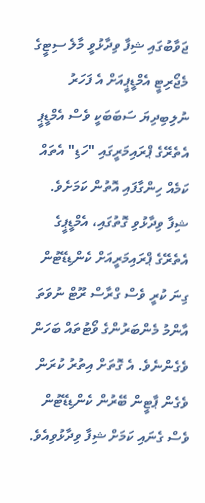ޖަވާބުގައި ޝިފާ ވިދާޅުވީ މާލެ ސިޓީގެ މެޖޯރިޓީ އެމްޑީޕީއަށް އެ ފަހަރު ނުލިބިދިޔަ ސަބަބަކީ ވެސް އެމްޑީޕީ އެތެރޭގެ ޕްރައިމަރީގައި "ހަޑި" އެތައް ކަމެއް ހިންގާފައި އޮތުން ކަމަށެވެ.
ޝިފާ ވިދާޅުވި ގޮތުގައި، އެމްޑީޕީގެ އެތެރޭގެ ޕްރައިމަރީއަށް ކެންޑިޑޭޓުން ގިނަ ކުރީ ވެސް ގްރާސް ރޫޓް ނުވަތަ އާންމު މެންބަރުންގެ ވޯޓުތައް ބަހަން ވެގެންނެވެ. އެ ގޮތަށް އިތުރު ކުރަން ވެގެން ޕާޓީން ބޭރުން ކެންޑިޑޭޓުން ވެސް ގެނައި ކަމަށް ޝިފާ ވިދާޅުވިއެވެ.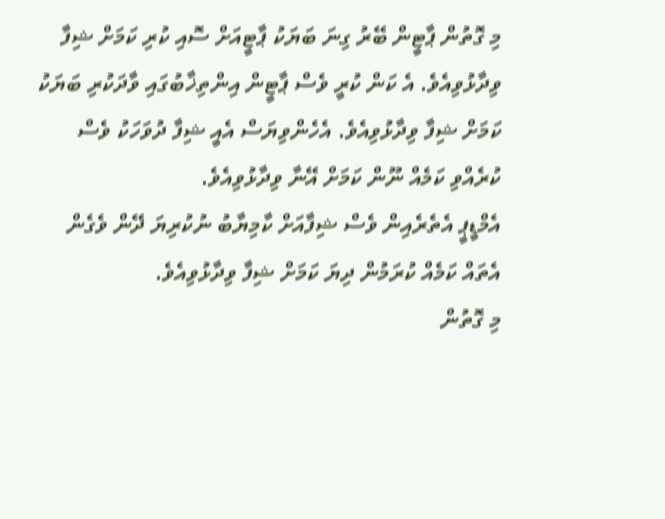މި ގޮތުން ޕާޓީން ބޭރު ގިނަ ބަޔަކު ޕާޓީއަށް ސޮއި ކުރި ކަމަށް ޝިފާ ވިދާޅުވިއެވެ. އެ ކަން ކުރީ ވެސް ޕާޓީން އިންތިޚާބުގައި ވާދަކުރި ބަޔަކު ކަމަށް ޝިފާ ވިދާޅުވިއެވެ. އެހެންވިޔަސް އެއީ ޝިފާ ދުވަހަކު ވެސް ކުރެއްވި ކަމެއް ނޫން ކަމަށް އޭނާ ވިދާޅުވިއެވެ.
އެމްޑީޕީ އެތެރެއިން ވެސް ޝިފާއަށް ކާމިޔާބު ނުކުރިޔަ ދޭން ވެގެން އެތައް ކަމެއް ކުރަމުން ދިޔަ ކަމަށް ޝިފާ ވިދާޅުވިއެވެ.
މި ގޮތުން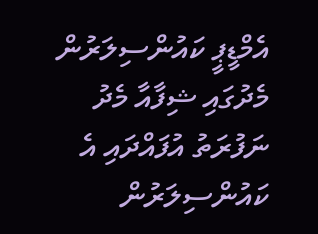އެމްޑީޕީ ކައުންސިލަރުން މެދުގައި ޝިފާއާ މެދު ނަފުރަތު އުފައްދައި އެ ކައުންސިލަރުން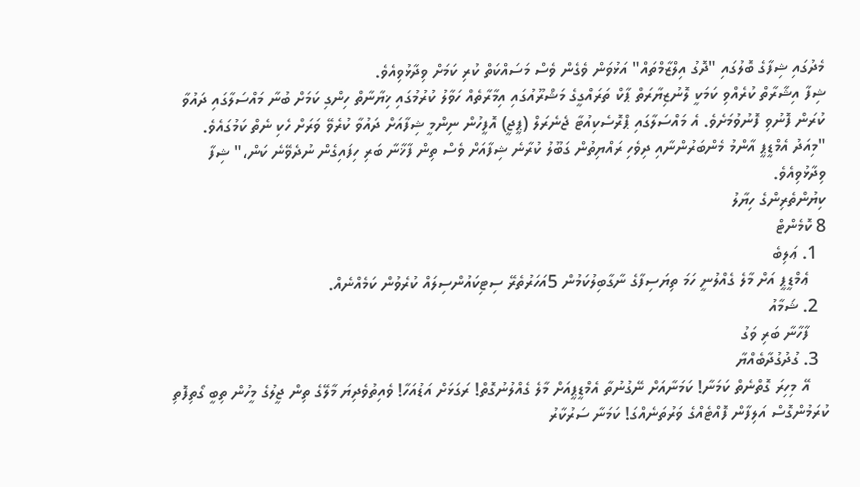މެދުގައި ޝިފާގެ ބޮލުގައި "ދޮގު އިލްޒާމްތައް" އަޅުވަން ވެގެން ވެސް މަސައްކަތް ކުރި ކަމަށް ވިދާޅުވިއެވެ.
ޝިފާ އިޝާރާތް ކުރެއްވި ކަމަކީ ލޮނުޒިޔާރަތް ޕާކް ތަރައްގީގެ މަޝްރޫއުގައި އިމާރާތެއް ހަވާލު ކުރުމުގައި ޚިޔާނާތް ހިންގި ކަމަށް ބުނާ މައްސަލާގައި ދައުވާ ކުރަން ފޮނުވި ފޮނުވުމަށެވެ. އެ މައްސަލާގައި ޕްރޮސެކިއުޓާ ޖެނެރަލް (ޕީޖީ) އޮފީހުން ނިންމީ ޝިފާއަށް ދައުވާ ކުރެވޭ ވަރަށް ހެކި ނެތް ކަމުގައެވެ.
"މިއަދު އެމްޑީޕީ އާންމު މެންބަރުންނާއި ދިވެހި ރައްޔިތުން ގަބޫލު ކުރާނެ ޝިފާއަށް ވެސް ތިން ފާޚާނާ ބަރި ހިފައިގެން ނުދެވޭނެ ކަން،" ޝިފާ ވިދާޅުވިއެވެ.
ކިޔުންތެރިންގެ ހިޔާލު
8 ކޮމެންޓް
  1. ޢަލިބެ
    ޢެމްޑީޕީ އަށް މާލެ ގެއްލުނީ ހަމަ ތިޔަސިފާގެ ނާގާބިލުކަމުން 5އަހަރުތެރޭ ސިޓިކައުންސިލައް ކުރެވުން ކަމެއްނެއް.
  2. ޝަމާއު
    ފާހާނާ ބަރި ވަގު
  3. ގުދުގުދާބެއްޔާ
    އޭ މިހިރަ ގޮތްނެތް ކަމަނާ! ކަމަނާއަށް ނޭގުނުތާ އެމްޑީޕީއަށް މާލެ ގެއްލުނުގޮތް! ރަގަޅަށް އަޑުއަހާ! ވެއިތުވެދިޔަ މާލޭގެ ތިން ޖީލުގެ މީހުން ތިބީ ގޯތިފޮތި ކުރަމުންގޮސް އަލިފާން ފޮއްޓެއްގެ ވަރުތަނެއްގަ! ކަމަނާ ސަރުކާރު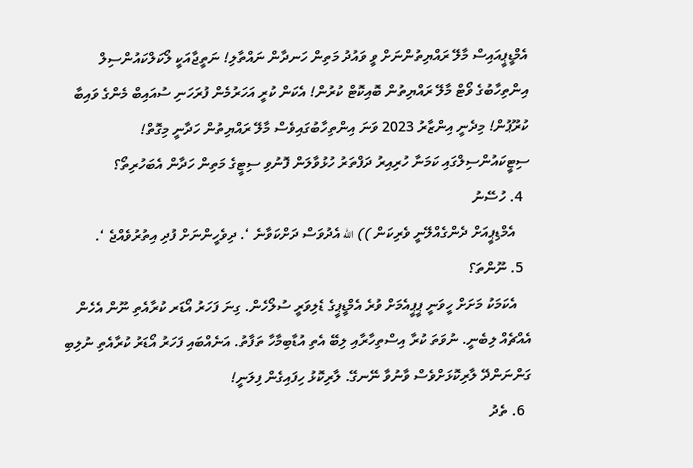އެމްޑީޕީއައިސް މާލޭ ރައްޔިތުންނަށް ވީ ވައުދު މަތިން ހަނދާން ނައްތާލި! ނަތީޖާއަކީ ލޯކަލްކައުންސިލް އިންތިހާބުގެ ވޯޓް މާލޭ ރައްޔިތުން ބޮއިކޮޓް ކުރުން! އެކަން ކުރީ އަހަރުމެން ފުރަހަނި ސުއައިބް މެންގެ ވައިބާ ކުރޫޕުން! މިދެނީ އިންޒާރު 2023 ވަނަ އިންތިހާބުގައިވެސް މާލޭ ރައްޔިތުން ހަދާނީ މިގޮތް! ސިޓީކައުންސިލްގައި ކަމަނާ ހުރިއިރު ދަފްތަރު ހުޅުވާލަން ފޮނުވި ސިޓީގެ މަތިން ހަދާން އެބަހުރިތޯ؟
  4. ހުސޭނު
    އެމްޑިޕީއަށް ދެންގެއްލޭނީ ވެރިކަން )) الله އެދުވަސް ދަށްކަވާނެ ‘. ދިވެހީންނަށް ފުދި އިތުރުވެއްޖެ ‘.
  5. ނޫންތަ؟
    އެކަމަކު މަށަށް ހީވަނީ ޕީޕީއެމަށް ވުރެ އެމްޑީޕީގެ ޑެލިވަރީ ސުލޯހެން. ގިނަ ފަހަރު އޯޑަރ ކުރާއެތި ނޫން އެހެން އެއްޗެއް ލިބެނީ. ނުވަތަ ކުރާ އިސްތިހާރާއި ލިބޭ އެތި އުޑާބިމާހާ ތަފާތު. އަނެއްބައި ފަހަރު އޯޑަރު ކުރާއެތި ނުލިބި ގަންނަންދޭ ލާރިކޮޅަށްވެސް ވާނުވާ ނޭނގޭ. ލާރިކޮޅު ހިފައިގެން ފިލަނީ!
  6. ތެދު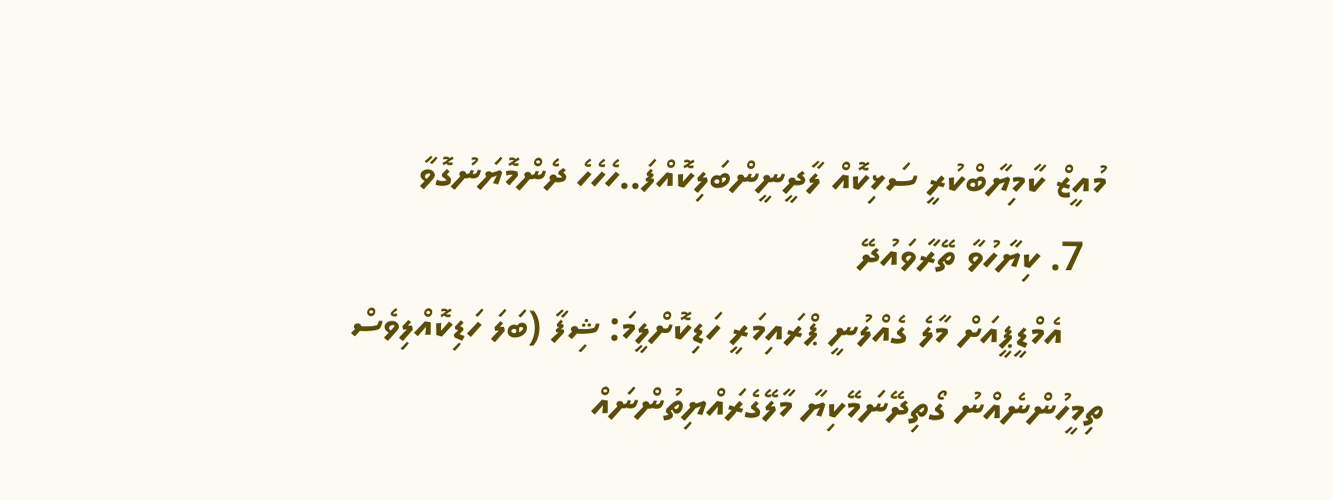މުއީޒް ކާމިޔާބްކުރީ ސަޅިކޮއް ލާދީނީންބަލިކޮއްފަ..ހެހެހެ ދެންމޮޔަނުގޮވާ
  7. ކިޔާހުވާ ތޭރާވައުދޭ
    އެމްޑީޕީއަށް މާލެ ގެއްލުނީ ޕްރައިމަރީ ހަޑިކޮށްލީމަ: ޝިފާ (ބަލަ ހަޑިކޮއްލިވެސް ތިމީހުންނެއްނު ގޯތިދޭނަމޭކިޔާ މާލޭގެރައްޔިތުންނައް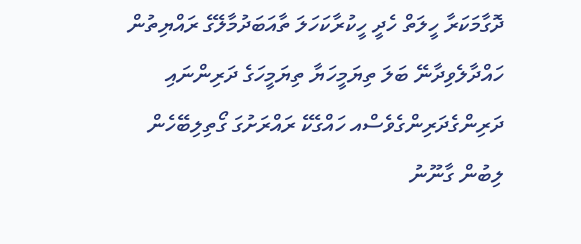ދޮގާމަކަރާ ހީލަތް ހެދީ ހީކުރާކަހަލަ ތާއަބަދުމާލޭގެ ރައްޔިތުން ހައްދާލެވިދާނޭ ބަލަ ތިޔަމީހަޔާ ތިޔަމީހަގެ ދަރިންނައި ދަރިންގެދަރިންގެވެސްއ ހައްގެކޭ ރައްރަށުގަ ގޯތިލިބޭހެން ލިބުން ގާނޫނު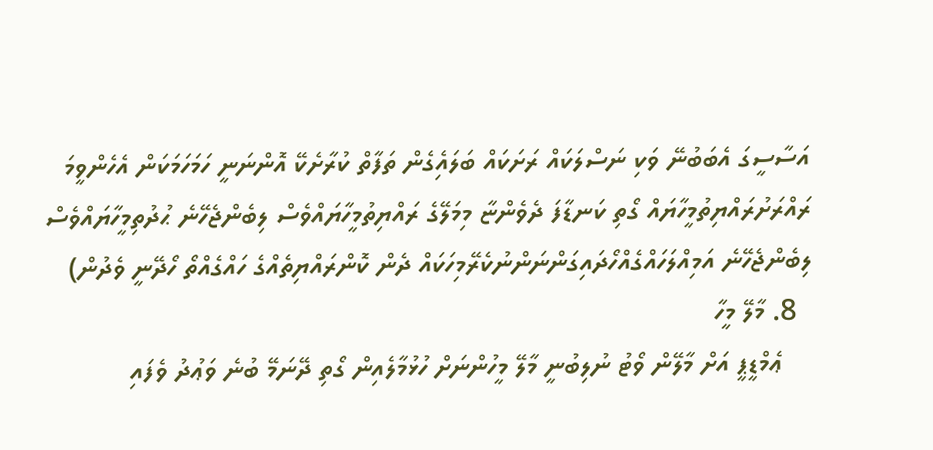އަސާސީގަ އެބަބުނޭ ވަކި ނަސްލަކައް ރަށަކައް ބަލައެިގެން ތަފާތް ކުރާށެކޭ އޮންނަނީ ހަމަހަމަކަން އެހެންވީމަ ރައްރަށުރައްޔިތުމީހާޔައް ގޯތި ކަނޑާފަ ދެވެންޏާ މިމަލޭގެ ރައްޔިތުމީހާޔައްވެސް ލިބެންޖެހޭނެ ޙުދުތިމީހާޔައްވެސް ލިބެންޖެހޭނެ އަމިއްލަހައްގެއްހޯދައިގަންނަންނުކެރޭމިހަކައް ދެން ކޮންރައްޔިތެއްގެ ހައްގެއްތޯ ހޯދޭނީ ވެދުން)
  8. މާލޭ މީހާ
    ޢެމްޑީޕީ އަށް މާލޭން ވޯޓު ނުލިބުނީ މާލޭ މީހުންނަށް ހުޅުމާލެއިން ގޯތި ދޭނަމޭ ބުނެ ވަޢުދު ވެފައި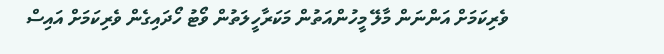ވެރިކަމަށް އަންނަން މާލޭ މީހުންއަތުން މަކަރާހީލަތުން ވޯޓު ހޯދައިގެން ވެރިކަމަށް އައިސް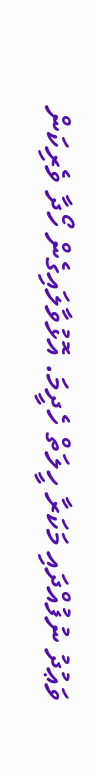ވަޢުދު ނުފުއްދައި މަކަރާ ހީލަތް ހެދީމަ. އޮޅުވާލައިގެން ހޯދާ ވެރިކަން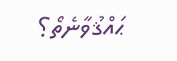ޙައްޤުވާނެތޯ؟